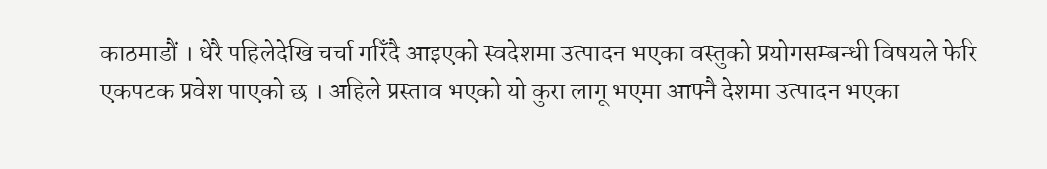काठमाडौं । धेरै पहिलेदेखि चर्चा गरिँदै आइएको स्वदेशमा उत्पादन भएका वस्तुको प्रयोगसम्बन्धी विषयले फेरि एकपटक प्रवेश पाएको छ । अहिले प्रस्ताव भएको यो कुरा लागू भएमा आफ्नै देशमा उत्पादन भएका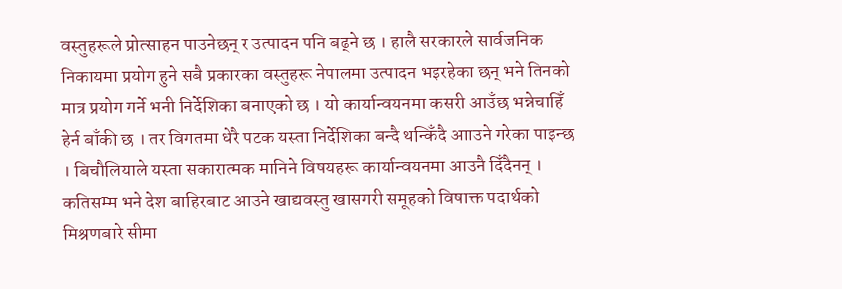वस्तुहरूले प्रोत्साहन पाउनेछन् र उत्पादन पनि बढ्ने छ । हालै सरकारले सार्वजनिक निकायमा प्रयोग हुने सबै प्रकारका वस्तुहरू नेपालमा उत्पादन भइरहेका छन् भने तिनको मात्र प्रयोग गर्ने भनी निर्देशिका बनाएको छ । यो कार्यान्वयनमा कसरी आउँछ भन्नेचाहिँ हेर्न बाँकी छ । तर विगतमा धेरै पटक यस्ता निर्देशिका बन्दै थन्किँदै आाउने गरेका पाइन्छ । बिचौलियाले यस्ता सकारात्मक मानिने विषयहरू कार्यान्वयनमा आउनै दिँदैनन् । कतिसम्म भने देश बाहिरबाट आउने खाद्यवस्तु खासगरी समूहको विषाक्त पदार्थको मिश्रणबारे सीमा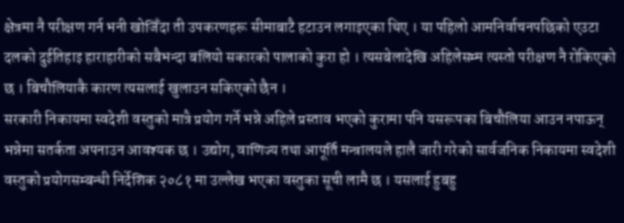क्षेत्रमा नै परीक्षण गर्न भनी खोजिँदा ती उपकरणहरू सीमाबाटै हटाउन लगाइएका थिए । या पहिलो आमनिर्वाचनपछिको एउटा दलको दुईतिहाइ हाराहारीको सबैभन्दा बलियो सकारको पालाको कुरा हो । त्यसबेलादेखि अहिलेसम्म त्यस्तो परीक्षण नै रोकिएको छ । बिचौलियाकै कारण त्यसलाई खुलाउन सकिएको छैन ।
सरकारी निकायमा स्वदेशी वस्तुको मात्रै प्रयोग गर्ने भन्ने अहिले प्रस्ताव भएको कुरामा पनि यसरूपका बिचौलिया आउन नपाऊन् भन्नेमा सतर्कता अपनाउन आवश्यक छ । उद्योग, वाणिज्य तथा आपूर्ति मन्त्रालयले हालै जारी गरेको सार्वजनिक निकायमा स्वदेशी वस्तुको प्रयोगसम्बन्धी निर्देशिक २०८१ मा उल्लेख भएका वस्तुका सूची लामै छ । यसलाई हुबहु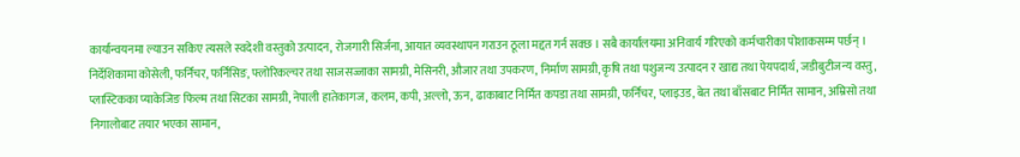कार्यान्वयनमा ल्याउन सकिए त्यसले स्वदेशी वस्तुको उत्पादन, रोजगारी सिर्जना, आयात व्यवस्थापन गराउन ठूला मद्दत गर्न सक्छ । सबै कार्यालयमा अनिवार्य गरिएको कर्मचारीका पोशाकसम्म पर्छन् । निर्देशिकामा कोसेली, फर्निचर, फर्निसिङ, फ्लोरिकल्चर तथा साजसज्जाका सामग्री, मेसिनरी, औजार तथा उपकरण, निर्माण सामग्री, कृषि तथा पशुजन्य उत्पादन र खाद्य तथा पेयपदार्थ, जडीबुटीजन्य वस्तु, प्लास्टिकका प्याकेजिङ फिल्म तथा सिटका सामग्री, नेपाली हातेकागज, कलम, कपी, अल्लो, ऊन, ढाकाबाट निर्मित कपडा तथा सामग्री, फर्निचर, प्लाइउड, बेत तथा बाँसबाट निर्मित सामान, अम्रिसो तथा निगालोबाट तयार भएका सामान,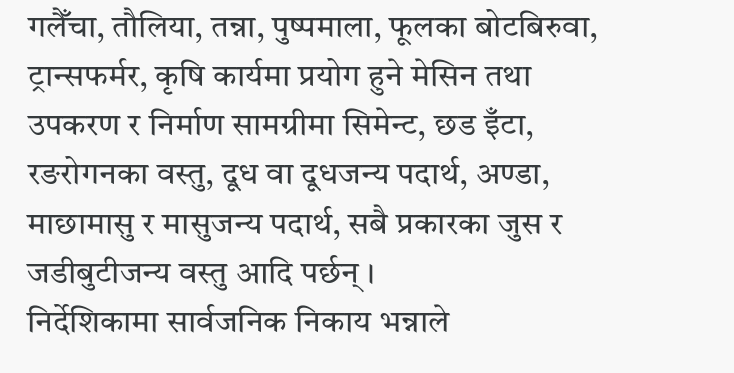गलैँचा, तौलिया, तन्ना, पुष्पमाला, फूलका बोटबिरुवा, ट्रान्सफर्मर, कृषि कार्यमा प्रयोग हुने मेसिन तथा उपकरण र निर्माण सामग्रीमा सिमेन्ट, छड इँटा, रङरोगनका वस्तु, दूध वा दूधजन्य पदार्थ, अण्डा, माछामासु र मासुजन्य पदार्थ, सबै प्रकारका जुस र जडीबुटीजन्य वस्तु आदि पर्छन् ।
निर्देशिकामा सार्वजनिक निकाय भन्नाले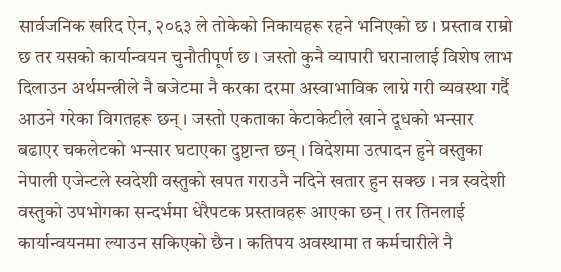सार्वजनिक खरिद ऐन, २०६३ ले तोकेको निकायहरू रहने भनिएको छ । प्रस्ताव राम्रो छ तर यसको कार्यान्वयन चुनौतीपूर्ण छ । जस्तो कुनै व्यापारी घरानालाई विशेष लाभ दिलाउन अर्थमन्त्रीले नै बजेटमा नै करका दरमा अस्वाभाविक लाग्ने गरी व्यवस्था गर्दै आउने गरेका विगतहरू छन् । जस्तो एकताका केटाकेटीले खाने दूधको भन्सार बढाएर चकलेटको भन्सार घटाएका दुष्टान्त छन् । विदेशमा उत्पादन हुने वस्तुका नेपाली एजेन्टले स्वदेशी वस्तुको खपत गराउनै नदिने खतार हुन सक्छ । नत्र स्वदेशी वस्तुको उपभोगका सन्दर्भमा धेरैपटक प्रस्तावहरू आएका छन् । तर तिनलाई कार्यान्वयनमा ल्याउन सकिएको छैन । कतिपय अवस्थामा त कर्मचारीले नै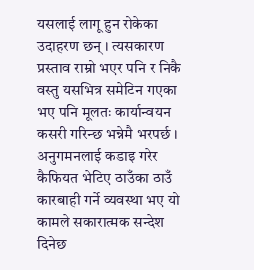यसलाई लागू हुन रोकेका उदाहरण छन् । त्यसकारण प्रस्ताव राम्रो भएर पनि र निकै वस्तु यसभित्र समेटिन गएका भए पनि मूलतः कार्यान्वयन कसरी गरिन्छ भन्नेमै भरपर्छ । अनुगमनलाई कडाइ गरेर कैफियत भेटिए ठाउँका ठाउँ कारबाही गर्ने व्यवस्था भए यो कामले सकारात्मक सन्देश दिनेछ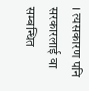। त्यसकारण पनि सरकारलाई वा सम्बन्धित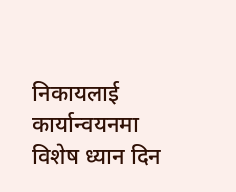निकायलाई कार्यान्वयनमा विशेष ध्यान दिन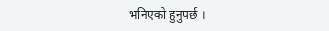भनिएको हुनुपर्छ ।